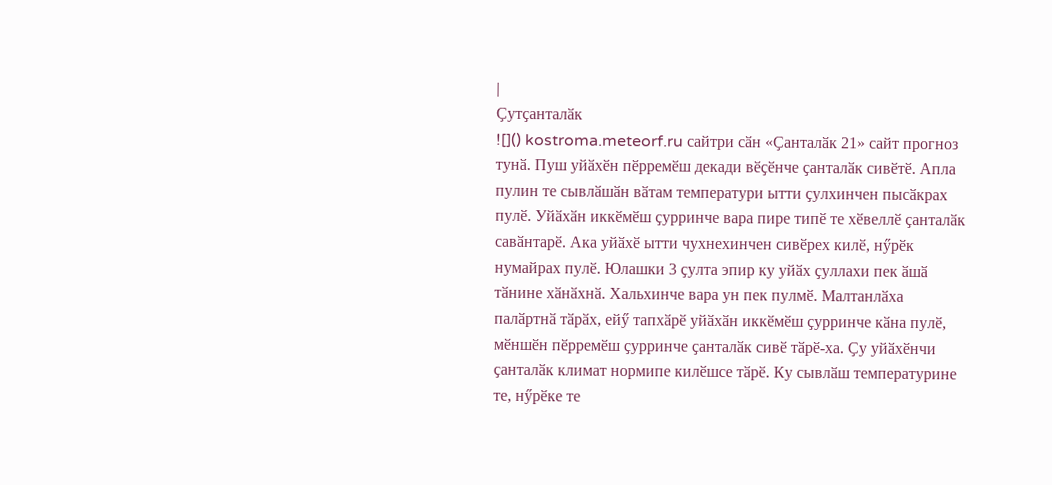|
Ҫутҫанталӑк
![]() kostroma.meteorf.ru сайтри сӑн «Ҫанталӑк 21» сайт прогноз тунӑ. Пуш уйӑхӗн пӗрремӗш декади вӗҫӗнче ҫанталӑк сивӗтӗ. Апла пулин те сывлӑшӑн вӑтам температури ытти ҫулхинчен пысӑкрах пулӗ. Уйӑхӑн иккӗмӗш ҫурринче вара пире типӗ те хӗвеллӗ ҫанталӑк савӑнтарӗ. Ака уйӑхӗ ытти чухнехинчен сивӗрех килӗ, нӳрӗк нумайрах пулӗ. Юлашки 3 ҫулта эпир ку уйӑх ҫуллахи пек ӑшӑ тӑнине хӑнӑхнӑ. Хальхинче вара ун пек пулмӗ. Малтанлӑха палӑртнӑ тӑрӑх, ейӳ тапхӑрӗ уйӑхӑн иккӗмӗш ҫурринче кӑна пулӗ, мӗншӗн пӗрремӗш ҫурринче ҫанталӑк сивӗ тӑрӗ-ха. Ҫу уйӑхӗнчи ҫанталӑк климат нормипе килӗшсе тӑрӗ. Ку сывлӑш температурине те, нӳрӗке те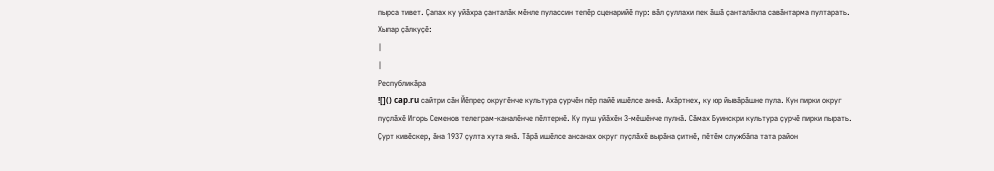пырса тивет. Ҫапах ку уйӑхра ҫанталӑк мӗнле пулассин тепӗр сценарийӗ пур: вӑл ҫуллахи пек ӑшӑ ҫанталӑкпа савӑнтарма пултарать. Хыпар ҫӑлкуҫӗ:
|
|
Республикӑра
![]() cap.ru сайтри сӑн Йӗпреҫ округӗнче культура ҫурчӗн пӗр пайӗ ишӗлсе аннӑ. Ахӑртнех, ку юр йывӑрӑшне пула. Кун пирки округ пуҫлӑхӗ Игорь Семенов телеграм-каналӗнче пӗлтернӗ. Ку пуш уйӑхӗн 3-мӗшӗнче пулнӑ. Сӑмах Буинскри культура ҫурчӗ пирки пырать. Ҫурт кивӗскер, ӑна 1937 ҫулта хута янӑ. Тӑрӑ ишӗлсе ансанах округ пуҫлӑхӗ вырӑна ҫитнӗ, пӗтӗм службӑпа тата район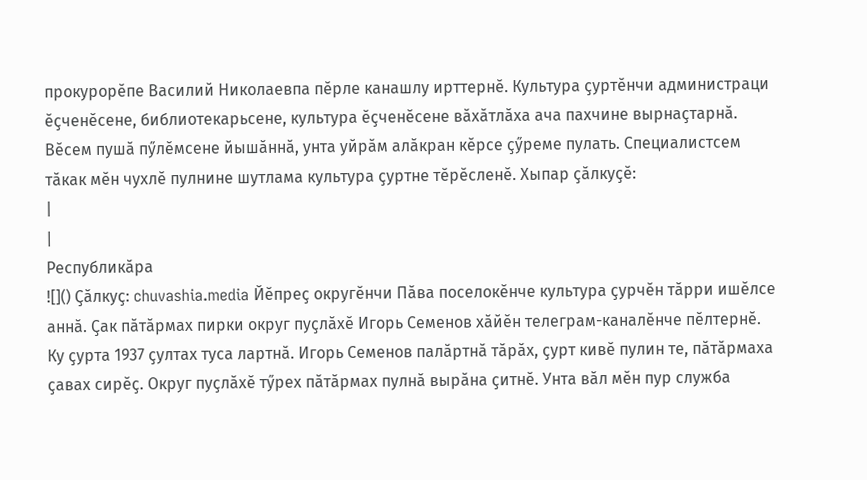прокурорӗпе Василий Николаевпа пӗрле канашлу ирттернӗ. Культура ҫуртӗнчи администраци ӗҫченӗсене, библиотекарьсене, культура ӗҫченӗсене вӑхӑтлӑха ача пахчине вырнаҫтарнӑ. Вӗсем пушӑ пӳлӗмсене йышӑннӑ, унта уйрӑм алӑкран кӗрсе ҫӳреме пулать. Специалистсем тӑкак мӗн чухлӗ пулнине шутлама культура ҫуртне тӗрӗсленӗ. Хыпар ҫӑлкуҫӗ:
|
|
Республикӑра
![]() Ҫӑлкуҫ: chuvashia.media Йӗпреҫ округӗнчи Пӑва поселокӗнче культура ҫурчӗн тӑрри ишӗлсе аннӑ. Ҫак пӑтӑрмах пирки округ пуҫлӑхӗ Игорь Семенов хӑйӗн телеграм-каналӗнче пӗлтернӗ. Ку ҫурта 1937 ҫултах туса лартнӑ. Игорь Семенов палӑртнӑ тӑрӑх, ҫурт кивӗ пулин те, пӑтӑрмаха ҫавах сирӗҫ. Округ пуҫлӑхӗ тӳрех пӑтӑрмах пулнӑ вырӑна ҫитнӗ. Унта вӑл мӗн пур служба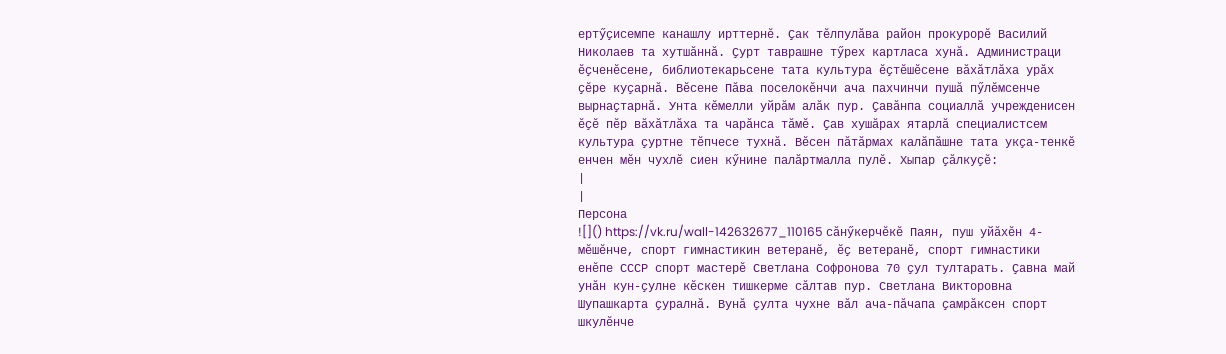ертӳҫисемпе канашлу ирттернӗ. Ҫак тӗлпулӑва район прокурорӗ Василий Николаев та хутшӑннӑ. Ҫурт таврашне тӳрех картласа хунӑ. Администраци ӗҫченӗсене, библиотекарьсене тата культура ӗҫтӗшӗсене вӑхӑтлӑха урӑх ҫӗре куҫарнӑ. Вӗсене Пӑва поселокӗнчи ача пахчинчи пушӑ пӳлӗмсенче вырнаҫтарнӑ. Унта кӗмелли уйрӑм алӑк пур. Ҫавӑнпа социаллӑ учрежденисен ӗҫӗ пӗр вӑхӑтлӑха та чарӑнса тӑмӗ. Ҫав хушӑрах ятарлӑ специалистсем культура ҫуртне тӗпчесе тухнӑ. Вӗсен пӑтӑрмах калӑпӑшне тата укҫа-тенкӗ енчен мӗн чухлӗ сиен кӳнине палӑртмалла пулӗ. Хыпар ҫӑлкуҫӗ:
|
|
Персона
![]() https://vk.ru/wall-142632677_110165 сӑнӳкерчӗкӗ Паян, пуш уйӑхӗн 4-мӗшӗнче, спорт гимнастикин ветеранӗ, ӗҫ ветеранӗ, спорт гимнастики енӗпе СССР спорт мастерӗ Светлана Софронова 70 ҫул тултарать. Ҫавна май унӑн кун-ҫулне кӗскен тишкерме сӑлтав пур. Светлана Викторовна Шупашкарта ҫуралнӑ. Вунӑ ҫулта чухне вӑл ача-пӑчапа ҫамрӑксен спорт шкулӗнче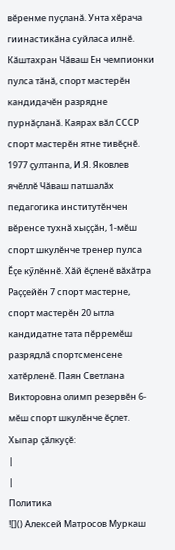вӗренме пуҫланӑ. Унта хӗрача гиинастикӑна суйласа илнӗ. Кӑштахран Чӑваш Ен чемпионки пулса тӑнӑ, спорт мастерӗн кандидачӗн разрядне пурнӑҫланӑ. Каярах вӑл СССР спорт мастерӗн ятне тивӗҫнӗ. 1977 ҫултанпа, И.Я. Яковлев ячӗллӗ Чӑваш патшалӑх педагогика институтӗнчен вӗренсе тухнӑ хыҫҫӑн, 1-мӗш спорт шкулӗнче тренер пулса Ӗҫе кӳлӗннӗ. Хӑй ӗҫленӗ вӑхӑтра Раҫҫейӗн 7 спорт мастерне, спорт мастерӗн 20 ытла кандидатне тата пӗрремӗш разрядлӑ спортсменсене хатӗрленӗ. Паян Светлана Викторовна олимп резервӗн 6-мӗш спорт шкулӗнче ӗҫлет. Хыпар ҫӑлкуҫӗ:
|
|
Политика
![]() Алексей Матросов Муркаш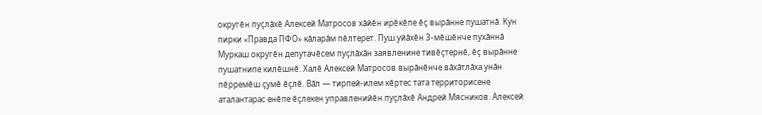округӗн пуҫлӑхӗ Алексей Матросов хӑйӗн ирӗкӗпе ӗҫ вырӑнне пушатнӑ. Кун пирки «Правда ПФО» кӑларӑм пӗлтерет. Пуш уйӑхӗн 3-мӗшӗнче пухӑннӑ Муркаш округӗн депутачӗсем пуҫлӑхӑн заявленине тивӗҫтернӗ, ӗҫ вырӑнне пушатнипе килӗшнӗ. Халӗ Алексей Матросов вырӑнӗнче вӑхӑтлӑха унӑн пӗрремӗш ҫумӗ ӗҫлӗ. Вӑл — тирпей-илем кӗртес тата территорисене аталантарас енӗпе ӗҫлекен управленийӗн пуҫлӑхӗ Андрей Мясников. Алексей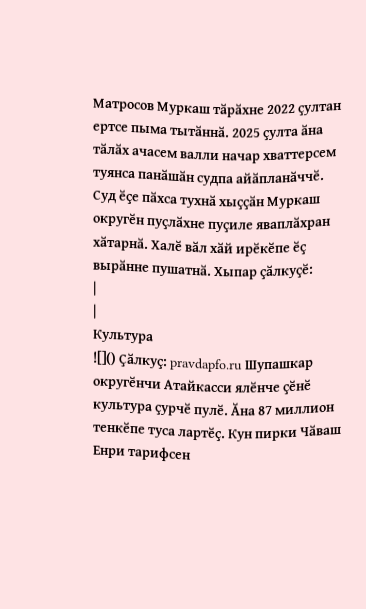Матросов Муркаш тӑрӑхне 2022 ҫултан ертсе пыма тытӑннӑ. 2025 ҫулта ӑна тӑлӑх ачасем валли начар хваттерсем туянса панӑшӑн судпа айӑпланӑччӗ. Суд ӗҫе пӑхса тухнӑ хыҫҫӑн Муркаш округӗн пуҫлӑхне пуҫиле яваплӑхран хӑтарнӑ. Халӗ вӑл хӑй ирӗкӗпе ӗҫ вырӑнне пушатнӑ. Хыпар ҫӑлкуҫӗ:
|
|
Культура
![]() Ҫӑлкуҫ: pravdapfo.ru Шупашкар округӗнчи Атайкасси ялӗнче ҫӗнӗ культура ҫурчӗ пулӗ. Ӑна 87 миллион тенкӗпе туса лартӗҫ. Кун пирки Чӑваш Енри тарифсен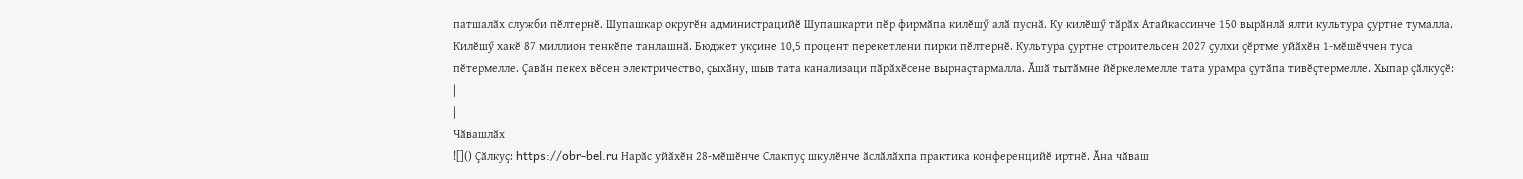патшалӑх служби пӗлтернӗ. Шупашкар округӗн администрацийӗ Шупашкарти пӗр фирмӑпа килӗшӳ алӑ пуснӑ. Ку килӗшӳ тӑрӑх Атайкассинче 150 вырӑнлӑ ялти культура ҫуртне тумалла. Килӗшӳ хакӗ 87 миллион тенкӗпе танлашнӑ. Бюджет укҫине 10,5 процент перекетлени пирки пӗлтернӗ. Культура ҫуртне строительсен 2027 ҫулхи ҫӗртме уйӑхӗн 1-мӗшӗччен туса пӗтермелле. Ҫавӑн пекех вӗсен электричество, ҫыхӑну, шыв тата канализаци пӑрӑхӗсене вырнаҫтармалла. Ӑшӑ тытӑмне йӗркелемелле тата урамра ҫутӑпа тивӗҫтермелле. Хыпар ҫӑлкуҫӗ:
|
|
Чӑвашлӑх
![]() Ҫӑлкуҫ: https://obr-bel.ru Нарӑс уйӑхӗн 28-мӗшӗнче Слакпуҫ шкулӗнче ӑслӑлӑхпа практика конференцийӗ иртнӗ. Ӑна чӑваш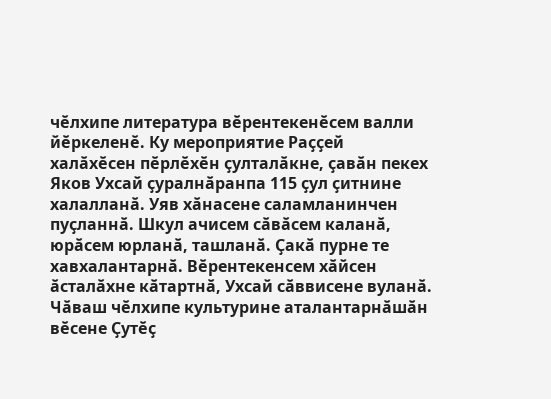чӗлхипе литература вӗрентекенӗсем валли йӗркеленӗ. Ку мероприятие Раҫҫей халӑхӗсен пӗрлӗхӗн ҫулталӑкне, ҫавӑн пекех Яков Ухсай ҫуралнӑранпа 115 ҫул ҫитнине халалланӑ. Уяв хӑнасене саламланинчен пуҫланнӑ. Шкул ачисем сӑвӑсем каланӑ, юрӑсем юрланӑ, ташланӑ. Ҫакӑ пурне те хавхалантарнӑ. Вӗрентекенсем хӑйсен ӑсталӑхне кӑтартнӑ, Ухсай сӑввисене вуланӑ. Чӑваш чӗлхипе культурине аталантарнӑшӑн вӗсене Ҫутӗҫ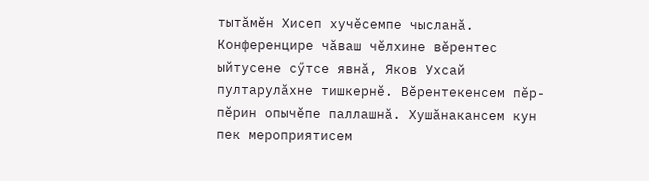тытӑмӗн Хисеп хучӗсемпе чысланӑ. Конференцире чӑваш чӗлхине вӗрентес ыйтусене сӳтсе явнӑ, Яков Ухсай пултарулӑхне тишкернӗ. Вӗрентекенсем пӗр-пӗрин опычӗпе паллашнӑ. Хушӑнакансем кун пек мероприятисем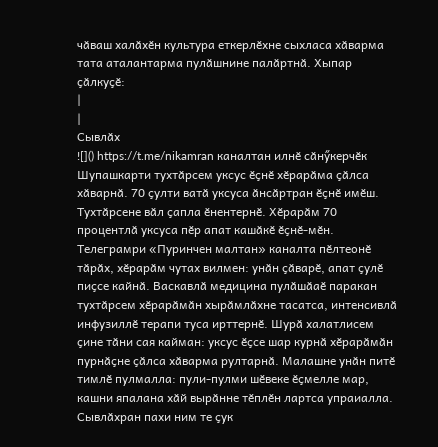чӑваш халӑхӗн культура еткерлӗхне сыхласа хӑварма тата аталантарма пулӑшнине палӑртнӑ. Хыпар ҫӑлкуҫӗ:
|
|
Сывлӑх
![]() https://t.me/nikamran каналтан илнӗ сӑнӳкерчӗк Шупашкарти тухтӑрсем уксус ӗҫнӗ хӗрарӑма ҫӑлса хӑварнӑ. 70 ҫулти ватӑ уксуса ӑнсӑртран ӗҫнӗ имӗш. Тухтӑрсене вӑл ҫапла ӗнентернӗ. Хӗрарӑм 70 процентлӑ уксуса пӗр апат кашӑкӗ ӗҫнӗ-мӗн. Телеграмри «Пуринчен малтан» каналта пӗлтеонӗ тӑрӑх, хӗрарӑм чутах вилмен: унӑн ҫӑварӗ, апат ҫулӗ пиҫсе кайнӑ. Васкавлӑ медицина пулӑшӑаӗ паракан тухтӑрсем хӗрарӑмӑн хырӑмлӑхне тасатса, интенсивлӑ инфузиллӗ терапи туса ирттернӗ. Шурӑ халатлисем ҫине тӑни сая кайман: уксус ӗҫсе шар курнӑ хӗрарӑмӑн пурнӑҫне ҫӑлса хӑварма рултарнӑ. Малашне унӑн питӗ тимлӗ пулмалла: пули-пулми шӗвеке ӗҫмелле мар, кашни япалана хӑй вырӑнне тӗплӗн лартса упраиалла. Сывлӑхран пахи ним те ҫук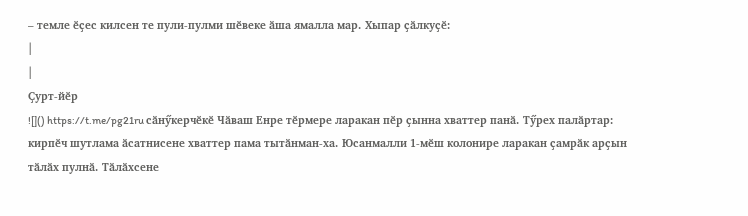– темле ӗҫес килсен те пули-пулми шӗвеке ӑша ямалла мар. Хыпар ҫӑлкуҫӗ:
|
|
Ҫурт-йӗр
![]() https://t.me/pg21ru сӑнӳкерчӗкӗ Чӑваш Енре тӗрмере ларакан пӗр ҫынна хваттер панӑ. Тӳрех палӑртар: кирпӗч шутлама ӑсатнисене хваттер пама тытӑнман-ха. Юсанмалли 1-мӗш колонире ларакан ҫамрӑк арҫын тӑлӑх пулнӑ. Тӑлӑхсене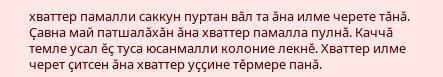хваттер памалли саккун пуртан вӑл та ӑна илме черете тӑнӑ. Ҫавна май патшалӑхӑн ӑна хваттер памалла пулнӑ. Каччӑ темле усал ӗҫ туса юсанмалли колоние лекнӗ. Хваттер илме черет ҫитсен ӑна хваттер уҫҫине тӗрмере панӑ.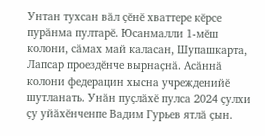Унтан тухсан вӑл ҫӗнӗ хваттере кӗрсе пурӑнма пултарӗ. Юсанмалли 1-мӗш колони, сӑмах май каласан, Шупашкарта, Лапсар проездӗнче вырнаҫнӑ. Асӑннӑ колони федерацин хысна учрежденийӗ шутланать. Унӑн пуҫлӑхӗ пулса 2024 ҫулхи ҫу уйӑхӗнченпе Вадим Гурьев ятлӑ ҫын.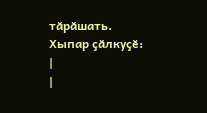тӑрӑшать. Хыпар ҫӑлкуҫӗ:
|
|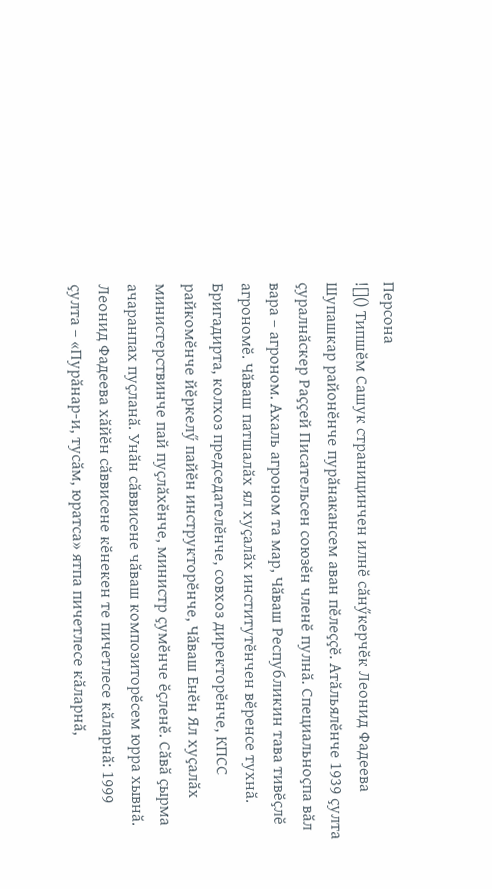Персона
![]() Типшӗм Сашук страницинчен илнӗ сӑнӳкерчӗк Леонид Фадеева Шупашкар районӗнче пурӑнакансем аван пӗлеҫҫӗ. Атӑльялӗнче 1939 ҫулта ҫуралнӑскер Раҫҫей Писательсен союзӗн членӗ пулнӑ. Специальноҫпа вӑл вара – агроном. Ахаль агроном та мар, Чӑваш Республикин тава тивӗҫлӗ агрономӗ. Чӑваш патшалӑх ял хуҫалӑх институтӗнчен вӗренсе тухнӑ. Бригадирта, колхоз председателӗнче, совхоз директорӗнче, КПСС райкомӗнче йӗркелӳ пайӗн инструкторӗнче, Чӑваш Енӗн Ял хуҫалӑх министерствинче пай пуҫлӑхӗнче, министр ҫумӗнче ӗҫленӗ. Сӑвӑ ҫырма ачаранпах пуҫланӑ. Унӑн сӑввисене чӑваш композиторӗсем юрра хывнӑ. Леонид Фадеева хӑйӗн сӑввисене кӗнекен те пичетлесе кӑларнӑ: 1999 ҫулта – «Пурӑнар-и, тусӑм, юратса» ятпа пичетлесе кӑларнӑ,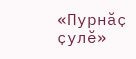«Пурнӑҫ ҫулӗ»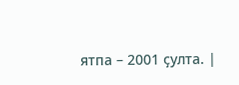ятпа – 2001 ҫулта. |